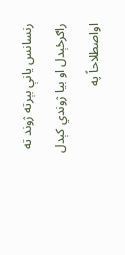رنسانس يانې بېرته ژوند ته راګرځېدل او بيا ژوندي کېدل اواصطلاحاً په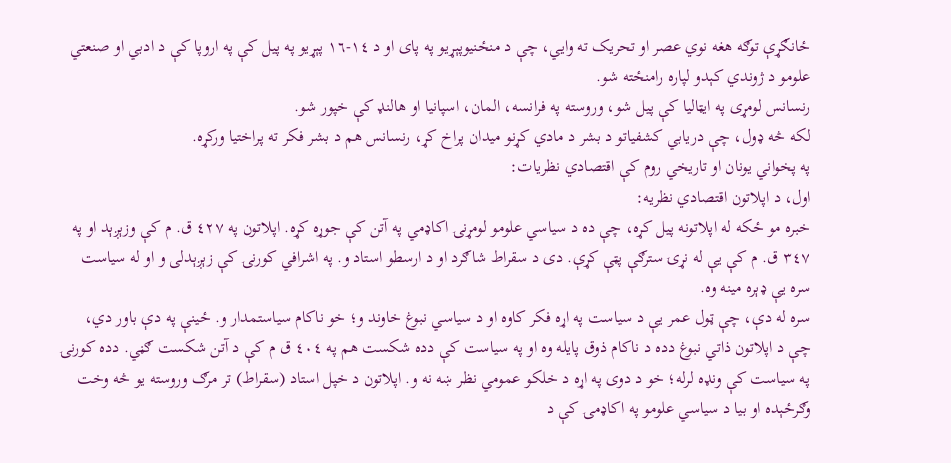ځانګړې توګه هغه نوي عصر او تحريک ته وايي، چې د منځنيوپېړيو په پاى او د ١٤-١٦ پېړيو په پيل کې په اروپا کې د ادبي او صنعتي علومو د ژوندي کېدو لپاره رامنځته شو.
رنسانس لومړى په ايټاليا کې پيل شو، وروسته په فرانسه، المان، اسپانيا او هالنډ کې خپور شو.
لکه څه ډول، چې دريابي کشفياتو د بشر د مادي کړنو ميدان پراخ کړ، رنسانس هم د بشر فکر ته پراختيا ورکړه.
په پخواني يونان او تاريخي روم کې اقتصادي نظريات:
اول، د اپلاتون اقتصادي نظريه:
خبره مو ځکه له اپلاتونه پيل کړه، چې ده د سياسي علومو لومړنۍ اکاډمي په آتن کې جوړه کړه. اپلاتون په ٤٢٧ ق. م کې وزېږېد او په ٣٤٧ ق. م کې يې له نړۍ سترګې پټې کړې. دى د سقراط شاګرد او د ارسطو استاد و. په اشرافي کورنۍ کې زېږېدلى و او له سياست سره يې ډېره مينه وه.
سره له دې، چې ټول عمر يې د سياست په اړه فکر کاوه او د سياسي نبوغ خاوند و؛ خو ناکام سياستمدار و. ځينې په دې باور دي، چې د اپلاتون ذاتي نبوغ دده د ناکام ذوق پايله وه او په سياست کې دده شکست هم په ٤٠٤ ق م کې د آتن شکست ګڼي. دده کورنۍ په سياست کې ونډه لرله؛ خو د دوى په اړه د خلکو عمومي نظر ښه نه و. اپلاتون د خپل استاد (سقراط) تر مرګ وروسته يو څه وخت وګرځېده او بيا د سياسي علومو په اکاډمۍ کې د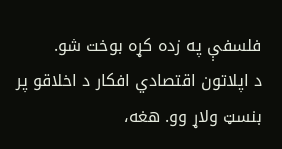فلسفې په زده کړه بوخت شو.
د اپلاتون اقتصادي افکار د اخلاقو پر بنسټ ولاړ وو. هغه،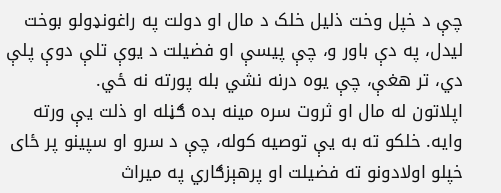چې د خپل وخت ذليل خلک د مال او دولت په راغونډولو بوخت ليدل، په دې باور و، چې پيسې او فضيلت د يوې تلې دوې پلې دي، تر هغې، چې يوه درنه نشي بله پورته نه ځي.
اپلاتون له مال او ثروت سره مينه بده ګڼله او ذلت يې ورته وايه. خلکو ته به يې توصيه کوله، چې د سرو او سپينو پر ځاى خپلو اولادونو ته فضيلت او پرهېزګاري په ميراث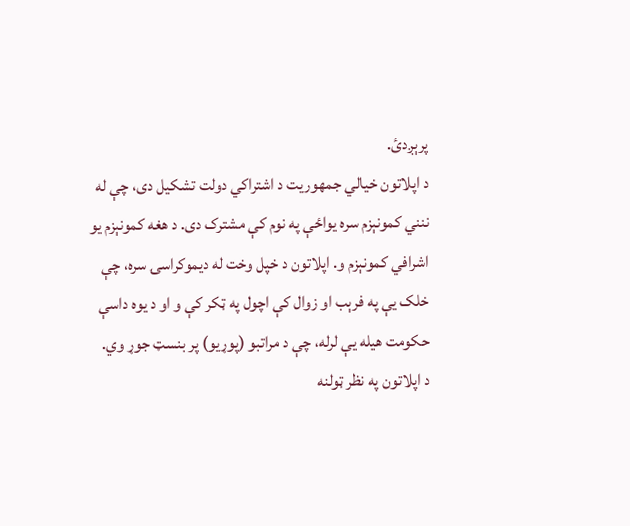پرېږدئ.
د اپلاتون خيالي جمهوريت د اشتراکي دولت تشکيل دى، چې له ننني کمونېزم سره يواځې په نوم کې مشترک دى. د هغه کمونېزم يو اشرافي کمونېزم و. اپلاتون د خپل وخت له ديموکراسۍ سره، چې خلک يې په فرېب او زوال کې اچول په ټکر کې و او د يوه داسې حکومت هيله يې لرله، چې د مراتبو (پوړيو) پر بنسټ جوړ وي.
د اپلاتون په نظر ټولنه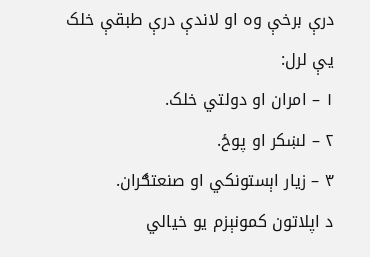درې برخې وه او لاندې درې طبقې خلک يې لرل:
١ – امران او دولتي خلک.
٢ – لښکر او پوځ.
٣ – زيار اېستونکي او صنعتګران.
د اپلاتون کمونېزم يو خيالي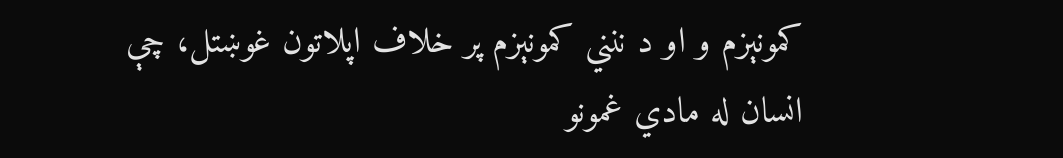کمونېزم و او د ننني کمونېزم پر خلاف اپلاتون غوښتل، چې انسان له مادي غمونو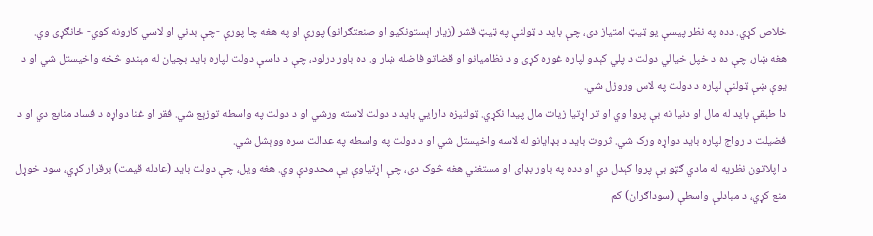خلاص کړي. دده په نظر پيسې يو ټيټ امتياز دى، چې بايد د ټولنې په ټيټ قشر (زيار اېستونکيو او صنعتګرانو) پورې او په هغه چا پورې -چې بدني او لاسي کارونه کوي- ځانګړى وي.
هغه ښار، چې ده د خپل خيالي دولت د پلي کېدو لپاره غوره کړى و د نظاميانو او قضاتو فاضله ښار و. ده باور درلود، چې د داسې دولت لپاره بايد بچيان له مېندو څخه واخيستل شي او د يوې ښې ټولنې لپاره د دولت په لاس وروزل شي.
دا طبقې بايد له مال او دنيا نه بې پروا وي او تر اړتيا زيات مال پيدا نکړي. ټولنيزه دارايي بايد د دولت لاسته ورشي او د دولت په واسطه توزېع شي. فقر او غنا دواړه د فساد منابع دي او د فضيلت د رواج لپاره بايد دواړه ورک شي. ثروت بايد د بډايانو له لاسه واخيستل شي او د دولت په واسطه په عدالت سره ووېشل شي.
د اپلاتون نظريه له مادي ګټو بې پروا کېدل دي او دده په باور بډاى او مستغني هغه څوک دى، چې اړتياوې يې محدودې وي. هغه ويل، چې دولت بايد (عادله قيمت) برقرار کړي، سود خوړل منع کړي، د مبادلې واسطې (سوداګران) کم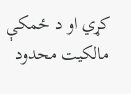کړي او د ځمکې مالکيت محدود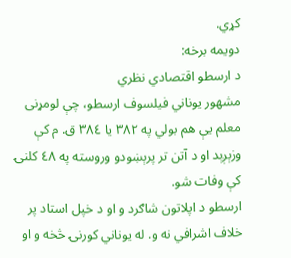کړي.
دويمه برخه:
د ارسطو اقتصادي نظري
مشهور يوناني فيلسوف ارسطو، چې لومړنى معلم يې هم بولي په ٣٨٢ يا ٣٨٤ ق. م کې وزېږېد او د آتن تر پرېښودو وروسته په ٤٨ کلنۍ کې وفات شو.
ارسطو د اپلاتون شاګرد و او د خپل استاد پر خلاف اشرافي نه و. له يوناني کورنۍ څخه و او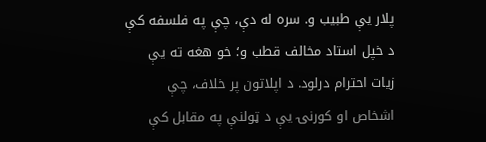پلار يې طبيب و. سره له دې، چې په فلسفه کې د خپل استاد مخالف قطب و؛ خو هغه ته يې زيات احترام درلود. د اپلاتون پر خلاف، چې اشخاص او کورنۍ يې د ټولنې په مقابل کې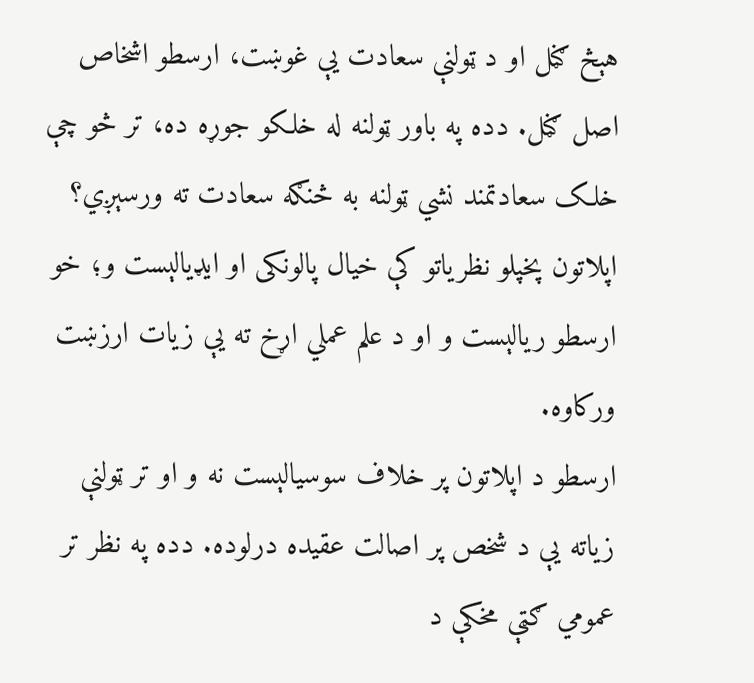هېڅ ګڼل او د ټولنې سعادت يې غوښت، ارسطو اشخاص اصل ګڼل. دده په باور ټولنه له خلکو جوړه ده، تر څو چې خلک سعادتمند نشي ټولنه به څنګه سعادت ته ورسېږي؟
اپلاتون پخپلو نظرياتو کې خيال پالونکى او ايډيالېست و؛ خو ارسطو ريالېست و او د علم عملي اړخ ته يې زيات ارزښت ورکاوه.
ارسطو د اپلاتون پر خلاف سوسيالېست نه و او تر ټولنې زياته يې د شخص پر اصالت عقيده درلوده. دده په نظر تر عمومي ګټې مخکې د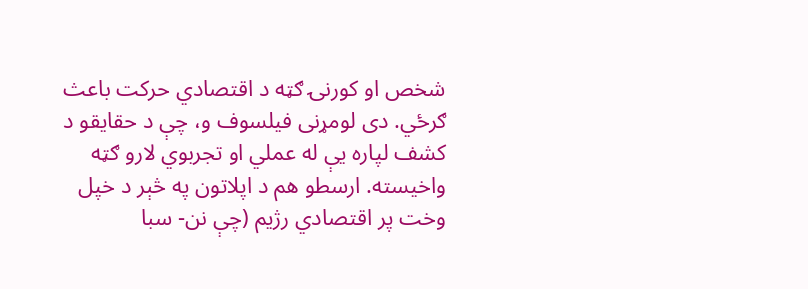شخص او کورنۍ ګټه د اقتصادي حرکت باعث ګرځي. دى لومړنى فيلسوف و، چې د حقايقو د کشف لپاره يې له عملي او تجربوي لارو ګټه واخيسته. ارسطو هم د اپلاتون په څېر د خپل وخت پر اقتصادي رژيم (چې نن- سبا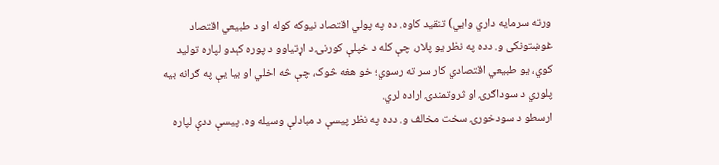ورته سرمايه داري وايي) تنقيد کاوه. ده په پولي اقتصاد نيوکه کوله او د طبيعي اقتصاد غوښتونکى و. دده په نظر يو پلار، چې کله د خپلې کورنۍ د اړتياوو د پوره کېدو لپاره توليد کوي، يو طبيعي اقتصادي کار سر ته رسوي؛ خو هغه څوک، چې څه اخلي او بيا يې په ګرانه بيه پلوري د سوداګرۍ او ثروتمندۍ اراده لري.
ارسطو د سودخورۍ سخت مخالف و. دده په نظر پيسې د مبادلې وسيله وه. پيسې ددې لپاره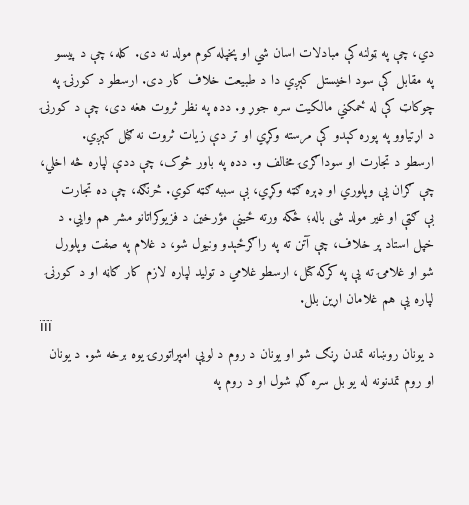دي، چې په ټولنه کې مبادلات اسان شي او پخپله کوم مولد نه دى. کله، چې د پيسو په مقابل کې سود اخيستل کېږي دا د طبيعت خلاف کار دى. ارسطو د کورنۍ په چوکاټ کې له ځمکني مالکيت سره جوړ و. دده په نظر ثروت هغه دى، چې د کورنۍ د اړتياوو په پوره کېدو کې مرسته وکړي او تر دې زيات ثروت نه ګڼل کېږي.
ارسطو د تجارت او سوداګرۍ مخالف و. دده په باور څوک، چې ددې لپاره څه اخلي، چې ګران يې وپلوري او ډېره ګټه وکړي، بې سببه ګټه کوي. څرنګه، چې ده تجارت بې ګټې او غير مولد شى باله؛ ځکه ورته ځينې مؤرخين د فزيوکراتانو مشر هم وايي. د خپل استاد پر خلاف، چې آتن ته په راګرځېدو ونيول شو، د غلام په صفت وپلورل شو او غلامۍ ته يې په کرکه کتل، ارسطو غلامي د توليد لپاره لازم کار ګاڼه او د کورنۍ لپاره يې هم غلامان اړين بلل.
ïïï
د يونان روښانه تمدن ړنګ شو او يونان د روم د لويې امپراتورۍ يوه برخه شو. د يونان او روم تمدنونه له يو بل سره ګډ شول او د روم په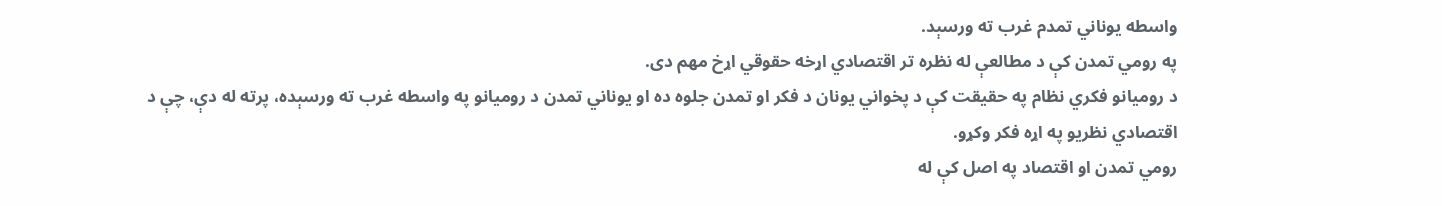واسطه يوناني تمدم غرب ته ورسېد.
په رومي تمدن کې د مطالعې له نظره تر اقتصادي اړخه حقوقي اړخ مهم دى.
د روميانو فکري نظام په حقيقت کې د پخواني يونان د فکر او تمدن جلوه ده او يوناني تمدن د روميانو په واسطه غرب ته ورسېده، پرته له دې، چې د اقتصادي نظريو په اړه فکر وکړو.
رومي تمدن او اقتصاد په اصل کې له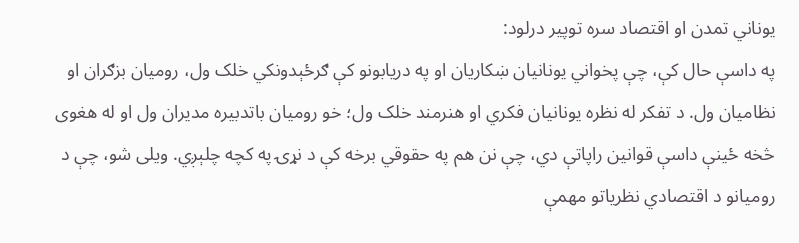يوناني تمدن او اقتصاد سره توپير درلود:
په داسې حال کې، چې پخواني يونانيان ښکاريان او په دريابونو کې ګرځېدونکي خلک ول، روميان بزګران او نظاميان ول. د تفکر له نظره يونانيان فکري او هنرمند خلک ول؛ خو روميان باتدبيره مديران ول او له هغوى څخه ځينې داسې قوانين راپاتې دي، چې نن هم په حقوقي برخه کې د نړۍ په کچه چلېږي. ويلى شو، چې د روميانو د اقتصادي نظرياتو مهمې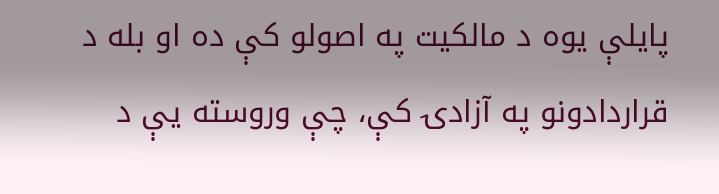پايلې يوه د مالکيت په اصولو کې ده او بله د قراردادونو په آزادۍ کې، چې وروسته يې د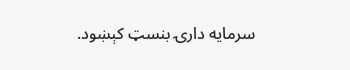سرمايه دارۍ بنسټ کېښود.